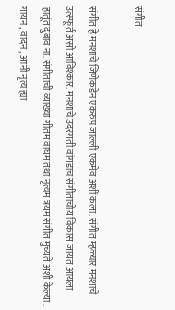संगीत

संगीत हे मनशाचे जिणेकडेन एकरुप जाल्ली एकमेव अशीं कला. संगीत म्हळ्यार मनशाचे उत्स्फूर्त असो आविश्कार. मनशाचे उदरगती वांगडाच संगीताचोय विकास जायत आयला हातूंत दुबाव ना. संगीताची व्याख्या गीतम वाघम तथा नृत्यम त्रयम संगीत मुच्यते अशी केल्या . गायन , वादन , आनी नृत्य ह्या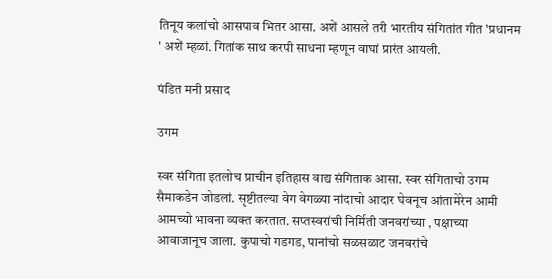तिनूय कलांचो आसपाव भितर आसा. अशें आसले तरी भारतीय संगितांत गीत 'प्रधानम ' अशें म्हळां. गितांक साथ करपी साधना म्हणून वाघां प्रारंत आयली.

पंडित मनी प्रसाद

उगम

स्वर संगिता इतलोच प्राचीन इतिहास वाद्य संगिताक आसा. स्वर संगिताचो उगम सैमाकडेन जोडलां. सृष्टीतल्या वेग वेगळ्या नांदाचो आदार घेवनूच आंतामेरेन आमी आमच्यो भावना व्यक्त करतात. सप्तस्वरांची निर्मिती जनवरांच्या , पक्षाच्या आवाजानूच जाला. कुपाचो गडगड, पानांचो सळसळाट जनवरांचे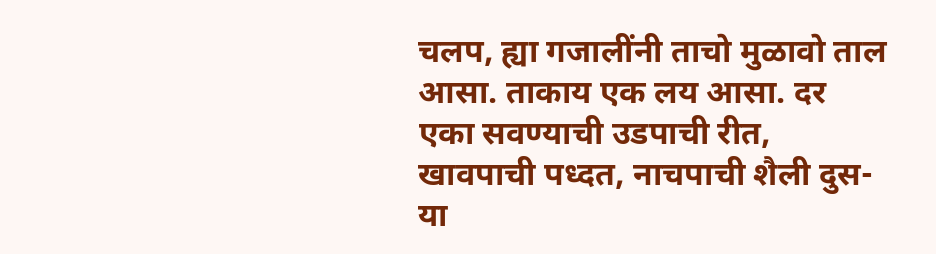चलप, ह्या गजालींनी ताचो मुळावो ताल आसा. ताकाय एक लय आसा. दर एका सवण्याची उडपाची रीत, खावपाची पध्दत, नाचपाची शैली दुस-या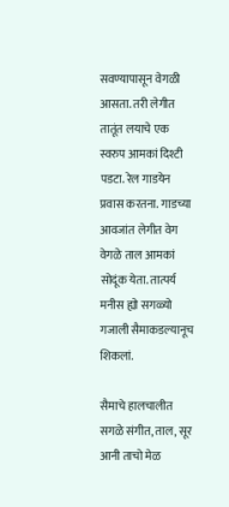सवण्यापासून वेगळी आसता. तरी लेगीत तातूंत लयाचे एक स्वरुप आमकां दिश्टी पडटा. रेल गाडयेन प्रवास करतना. गाडच्या आवजांत लेगीत वेग वेगळे ताल आमकां सोदूंक येता. तात्पर्य मनीस ह्यो सगळ्यो गजाली सैमाकडल्यानूच शिकलां.

सैमाचे हालचालीत सगळे संगीत, ताल, सूर आनी ताचो मेळ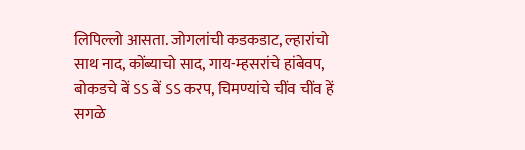लिपिल्लो आसता. जोगलांची कडकडाट, ल्हारांचो साथ नाद, कोंब्याचो साद, गाय-म्हसरांचे हांबेवप, बोकडचे बें ऽऽ बें ऽऽ करप, चिमण्यांचे चींव चींव हें सगळे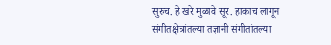सुरुच. हे खरे मुळावे सूर. हाकाच लागून संगीतक्षेत्रांतल्या तज्ञानी संगीतांतल्या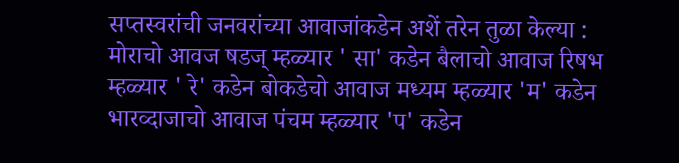सप्तस्वरांची जनवरांच्या आवाजांकडेन अशें तरेन तुळा केल्या : मोराचो आवज षडज् म्हळ्यार ' सा' कडेन बैलाचो आवाज रिषभ म्हळ्यार ' रे' कडेन बोकडेचो आवाज मध्यम म्हळ्यार 'म' कडेन भारव्दाजाचो आवाज पंचम म्हळ्यार 'प' कडेन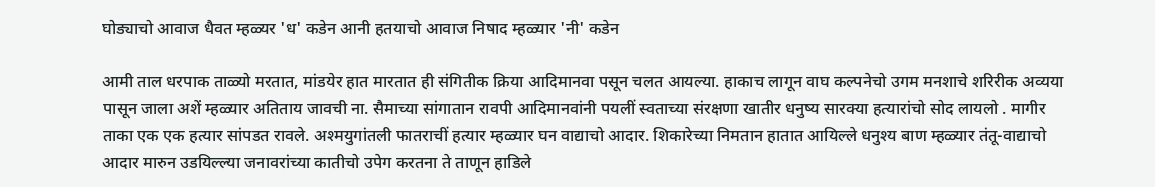घोड्याचो आवाज धैवत म्हळ्यर 'ध' कडेन आनी हतयाचो आवाज निषाद म्हळ्यार 'नी' कडेन

आमी ताल धरपाक ताळ्यो मरतात, मांडयेर हात मारतात ही संगितीक क्रिया आदिमानवा पसून चलत आयल्या. हाकाच लागून वाघ कल्पनेचो उगम मनशाचे शरिरीक अव्यया पासून जाला अशें म्हळ्यार अतिताय जावची ना. सैमाच्या सांगातान रावपी आदिमानवांनी पयलीं स्वताच्या संरक्षणा खातीर धनुष्य सारक्या हत्यारांचो सोद लायलो . मागीर ताका एक एक हत्यार सांपडत रावले. अश्मयुगांतली फातराचीं हत्यार म्हळ्यार घन वाद्याचो आदार. शिकारेच्या निमतान हातात आयिल्ले धनुश्य बाण म्हळ्यार तंतू-वाद्याचो आदार मारुन उडयिल्ल्या जनावरांच्या कातीचो उपेग करतना ते ताणून हाडिले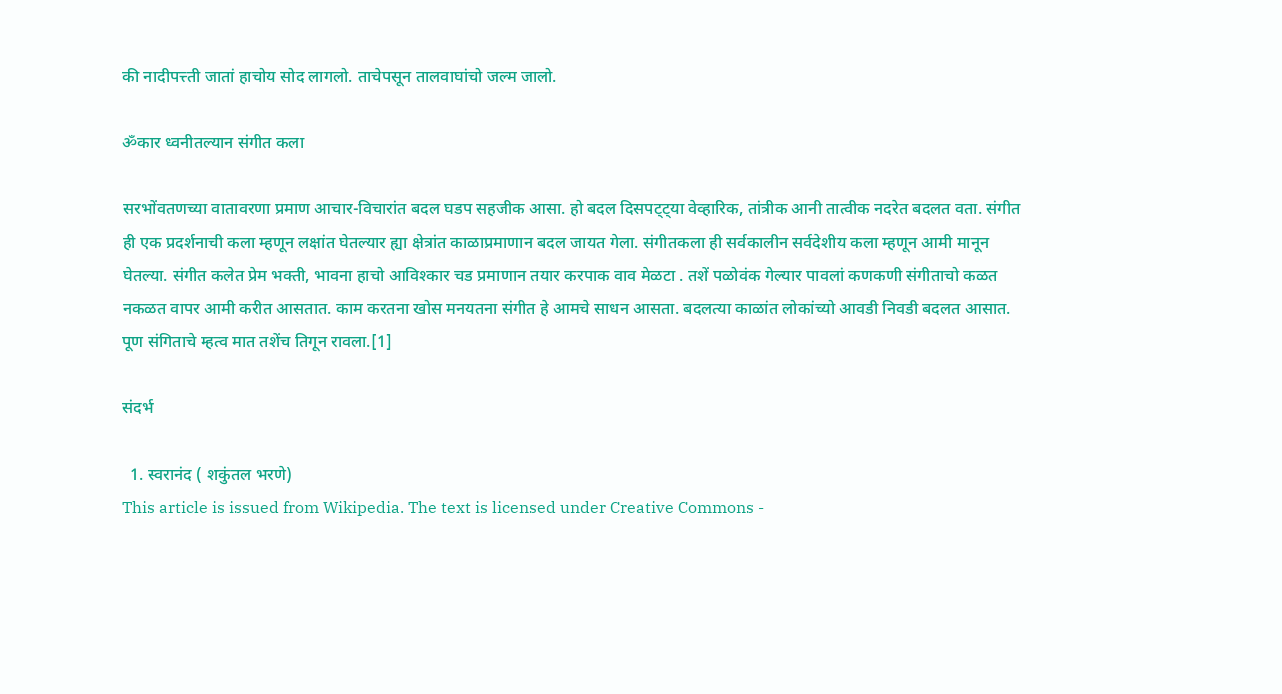की नादीपत्त्ती जातां हाचोय सोद लागलो. ताचेपसून तालवाघांचो जल्म जालो.

ॐकार ध्वनीतल्यान संगीत कला

सरभोंवतणच्या वातावरणा प्रमाण आचार-विचारांत बदल घडप सहजीक आसा. हो बदल दिसपट्ट्या वेव्हारिक, तांत्रीक आनी तात्वीक नदरेत बदलत वता. संगीत ही एक प्रदर्शनाची कला म्हणून लक्षांत घेतल्यार ह्या क्षेत्रांत काळाप्रमाणान बदल जायत गेला. संगीतकला ही सर्वकालीन सर्वदेशीय कला म्हणून आमी मानून घेतल्या. संगीत कलेत प्रेम भक्ती, भावना हाचो आविश्कार चड प्रमाणान तयार करपाक वाव मेळटा . तशें पळोवंक गेल्यार पावलां कणकणी संगीताचो कळत नकळत वापर आमी करीत आसतात. काम करतना खोस मनयतना संगीत हे आमचे साधन आसता. बदलत्या काळांत लोकांच्यो आवडी निवडी बदलत आसात. पूण संगिताचे म्हत्व मात तशेंच तिगून रावला.[1]

संदर्भ

  1. स्वरानंद ( शकुंतल भरणे)
This article is issued from Wikipedia. The text is licensed under Creative Commons -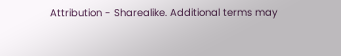Attribution - Sharealike. Additional terms may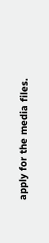apply for the media files.